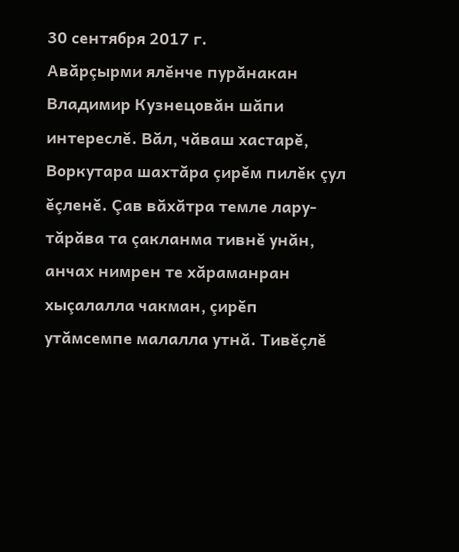30 сентября 2017 г.
Авăрçырми ялĕнче пурăнакан Владимир Кузнецовăн шăпи интереслĕ. Вăл, чăваш хастарĕ, Воркутара шахтăра çирĕм пилĕк çул ĕçленĕ. Çав вăхăтра темле лару-тăрăва та çакланма тивнĕ унăн, анчах нимрен те хăраманран хыçалалла чакман, çирĕп утăмсемпе малалла утнă. Тивĕçлĕ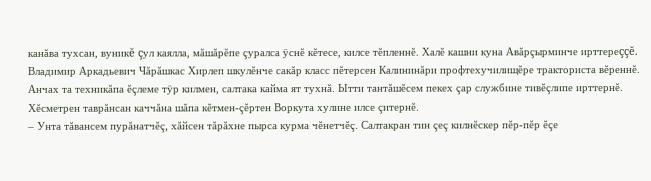канăва тухсан, вуникĕ çул каялла, мăшăрĕпе çуралса ÿснĕ кĕтесе, килсе тĕпленнĕ. Халĕ кашни куна Авăрçырминче ирттереççĕ.
Владимир Аркадьевич Чăрăшкас Хирлеп шкулĕнче сакăр класс пĕтерсен Калининăри профтехучилищĕре тракториста вĕреннĕ. Анчах та техникăпа ĕçлеме тÿр килмен, салтака кайма ят тухнă. Ытти тантăшĕсем пекех çар службине тивĕçлипе ирттернĕ. Хĕсметрен таврăнсан каччăна шăпа кĕтмен-çĕртен Воркута хулине илсе çитернĕ.
– Унта тăвансем пурăнатчĕç, хăйсен тăрăхне пырса курма чĕнетчĕç. Салтакран тин çеç килнĕскер пĕр-пĕр ĕçе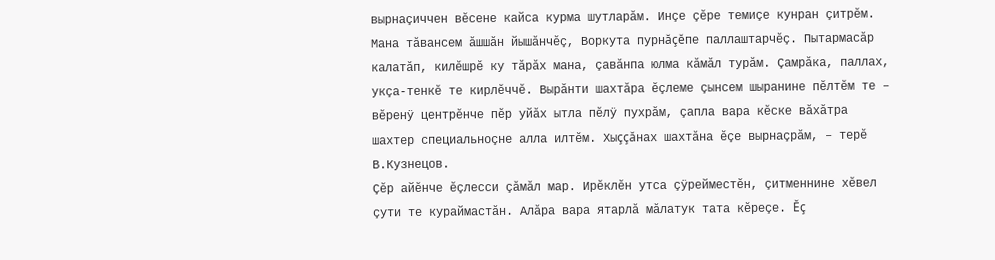вырнаçиччен вĕсене кайса курма шутларăм. Инçе çĕре темиçе кунран çитрĕм. Мана тăвансем ăшшăн йышăнчĕç, Воркута пурнăçĕпе паллаштарчĕç. Пытармасăр калатăп, килĕшрĕ ку тăрăх мана, çавăнпа юлма кăмăл турăм. Çамрăка, паллах, укçа-тенкĕ те кирлĕччĕ. Вырăнти шахтăра ĕçлеме çынсем шыранине пĕлтĕм те – вĕренÿ центрĕнче пĕр уйăх ытла пĕлÿ пухрăм, çапла вара кĕске вăхăтра шахтер специальноçне алла илтĕм. Хыççăнах шахтăна ĕçе вырнаçрăм, – терĕ В.Кузнецов.
Çĕр айĕнче ĕçлесси çăмăл мар. Ирĕклĕн утса çÿрейместĕн, çитменнине хĕвел çути те кураймастăн. Алăра вара ятарлă мăлатук тата кĕреçе. Ĕç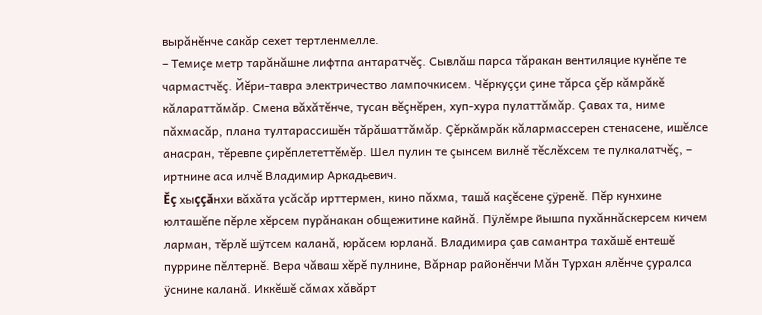вырăнĕнче сакăр сехет тертленмелле.
– Темиçе метр тарăнăшне лифтпа антаратчĕç. Сывлăш парса тăракан вентиляцие кунĕпе те чармастчĕç. Йĕри-тавра электричество лампочкисем. Чĕркуççи çине тăрса çĕр кăмрăкĕ кăлараттăмăр. Смена вăхăтĕнче, тусан вĕçнĕрен, хуп-хура пулаттăмăр. Çавах та, ниме пăхмасăр, плана тултарассишĕн тăрăшаттăмăр. Çĕркăмрăк кăлармассерен стенасене, ишĕлсе анасран, тĕревпе çирĕплететтĕмĕр. Шел пулин те çынсем вилнĕ тĕслĕхсем те пулкалатчĕç, – иртнине аса илчĕ Владимир Аркадьевич.
Ĕç хыççăнхи вăхăта усăсăр ирттермен, кино пăхма, ташă каçĕсене çÿренĕ. Пĕр кунхине юлташĕпе пĕрле хĕрсем пурăнакан общежитине кайнă. Пÿлĕмре йышпа пухăннăскерсем кичем ларман, тĕрлĕ шÿтсем каланă, юрăсем юрланă. Владимира çав самантра тахăшĕ ентешĕ пуррине пĕлтернĕ. Вера чăваш хĕрĕ пулнине, Вăрнар районĕнчи Мăн Турхан ялĕнче çуралса ÿснине каланă. Иккĕшĕ сăмах хăвăрт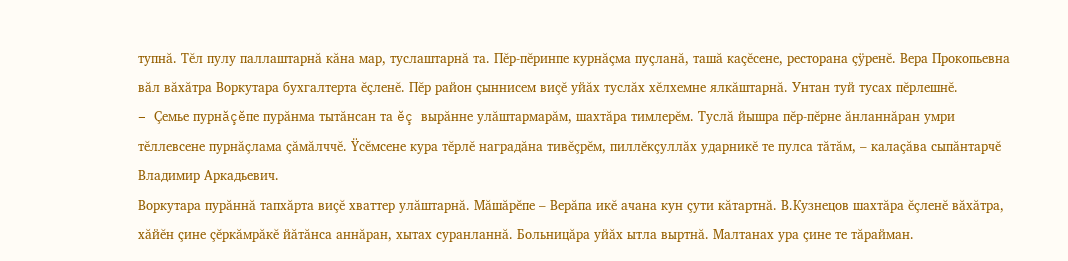тупнă. Тĕл пулу паллаштарнă кăна мар, туслаштарнă та. Пĕр-пĕринпе курнăçма пуçланă, ташă каçĕсене, ресторана çÿренĕ. Вера Прокопьевна вăл вăхăтра Воркутара бухгалтерта ĕçленĕ. Пĕр район çыннисем виçĕ уйăх туслăх хĕлхемне ялкăштарнă. Унтан туй тусах пĕрлешнĕ.
– Çемье пурнăçĕпе пурăнма тытăнсан та ĕç вырăнне улăштармарăм, шахтăра тимлерĕм. Туслă йышра пĕр-пĕрне ăнланнăран умри тĕллевсене пурнăçлама çăмăлччĕ. Ÿсĕмсене кура тĕрлĕ наградăна тивĕçрĕм, пиллĕкçуллăх ударникĕ те пулса тăтăм, – калаçăва сыпăнтарчĕ Владимир Аркадьевич.
Воркутара пурăннă тапхăрта виçĕ хваттер улăштарнă. Мăшăрĕпе – Верăпа икĕ ачана кун çути кăтартнă. В.Кузнецов шахтăра ĕçленĕ вăхăтра, хăйĕн çине çĕркăмрăкĕ йăтăнса аннăран, хытах суранланнă. Больницăра уйăх ытла выртнă. Малтанах ура çине те тăрайман.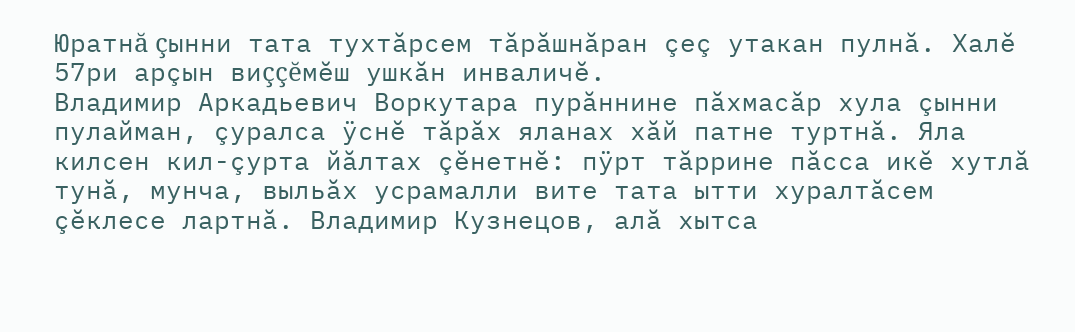Юратнă çынни тата тухтăрсем тăрăшнăран çеç утакан пулнă. Халĕ 57ри арçын виççĕмĕш ушкăн инваличĕ.
Владимир Аркадьевич Воркутара пурăннине пăхмасăр хула çынни пулайман, çуралса ÿснĕ тăрăх яланах хăй патне туртнă. Яла килсен кил-çурта йăлтах çĕнетнĕ: пÿрт тăррине пăсса икĕ хутлă тунă, мунча, выльăх усрамалли вите тата ытти хуралтăсем çĕклесе лартнă. Владимир Кузнецов, алă хытса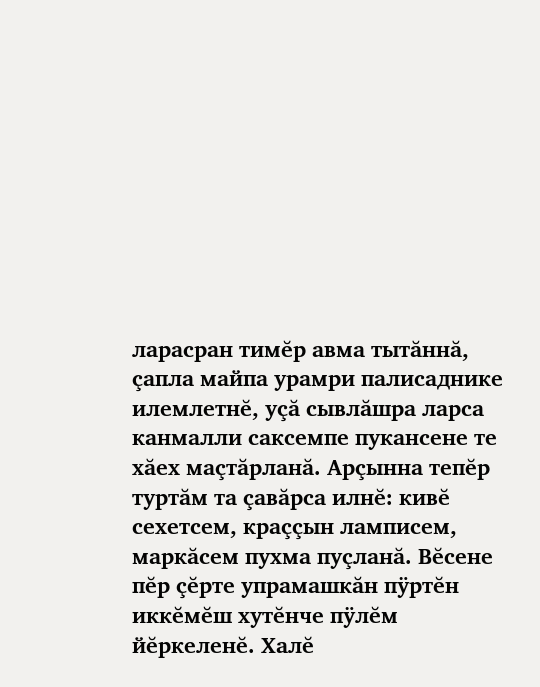ларасран тимĕр авма тытăннă, çапла майпа урамри палисаднике илемлетнĕ, уçă сывлăшра ларса канмалли саксемпе пукансене те хăех маçтăрланă. Арçынна тепĕр туртăм та çавăрса илнĕ: кивĕ сехетсем, краççын ламписем, маркăсем пухма пуçланă. Вĕсене пĕр çĕрте упрамашкăн пÿртĕн иккĕмĕш хутĕнче пÿлĕм йĕркеленĕ. Халĕ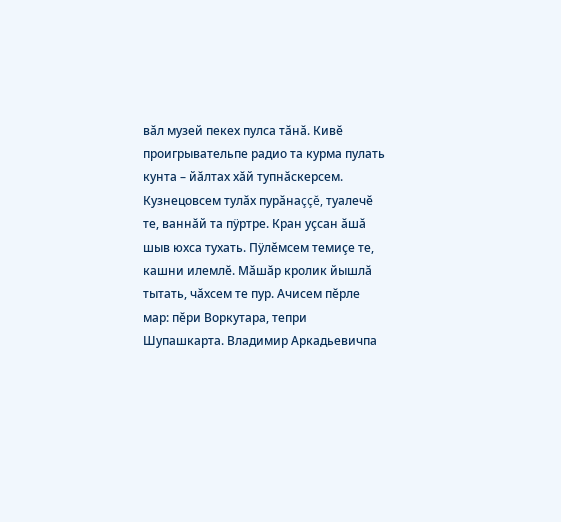вăл музей пекех пулса тăнă. Кивĕ проигрывательпе радио та курма пулать кунта – йăлтах хăй тупнăскерсем.
Кузнецовсем тулăх пурăнаççĕ, туалечĕ те, ваннăй та пÿртре. Кран уçсан ăшă шыв юхса тухать. Пÿлĕмсем темиçе те, кашни илемлĕ. Мăшăр кролик йышлă тытать, чăхсем те пур. Ачисем пĕрле мар: пĕри Воркутара, тепри Шупашкарта. Владимир Аркадьевичпа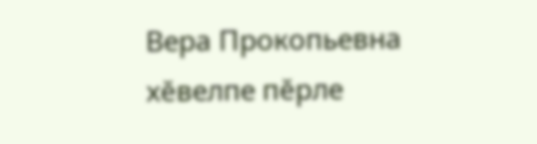Вера Прокопьевна хĕвелпе пĕрле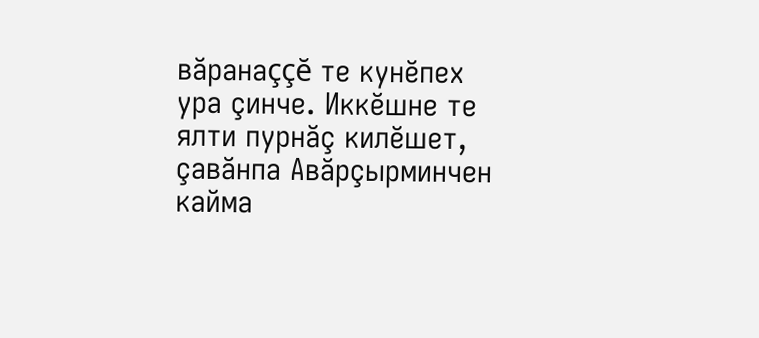вăранаççĕ те кунĕпех ура çинче. Иккĕшне те ялти пурнăç килĕшет, çавăнпа Авăрçырминчен кайма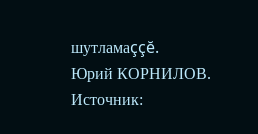шутламаççĕ.
Юрий КОРНИЛОВ.
Источник: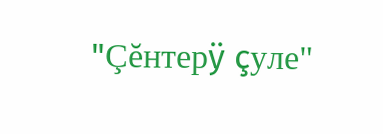"Çĕнтерÿ çуле"